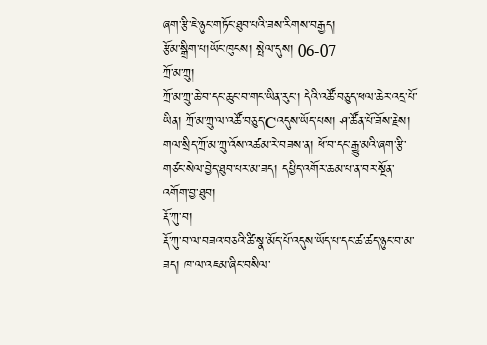ཞག་རྩི་ཇེ་ཉུང་གཏོང་ཐུབ་པའི་ཟས་རིགས་བརྒྱད།
རྩོམ་སྒྲིག་པ།ཡོང་ཁུངས། སྤེལ་དུས། 06-07
ཀྲོ་མ་ཀྲུ།
ཀྲོ་མ་ཀྲུ་ཆེ་བ་དང་ཆུང་བ་གང་ཡིན་རུང་། དེའི་འཚོ་བཅུད་ཕལ་ཆེར་འདྲ་པོ་ཡིན། ཀྲོ་མ་ཀྲུ་ལ་འཚོ་བཅུད་Cའདུས་ཡོད་པས། ཤ་ཚོན་པོ་ཟོས་རྗེས། གལ་སྲིད་ཀྲོ་མ་ཀྲུ་འོས་འཚམ་རེ་བཟས་ན། ཕོ་བ་དང་རྒྱུ་མའི་ཞག་རྩི་གཙང་སེལ་བྱེད་ཐུབ་པར་མ་ཟད། དཔྱིད་འགོར་ཆམ་པ་ན་བར་སྔོན་འགོག་བྱ་ཐུབ།
རྡོ་ཀུ་བ།
རྡོ་ཀུ་བ་ལ་བཟའ་བཅའི་ཚི་སྣ་མོད་པོ་འདུས་ཡོད་པ་དང་ཚ་ཚད་ཉུང་བ་མ་ཟད། ཁ་ལ་འཇམ་ཞིང་བསིལ་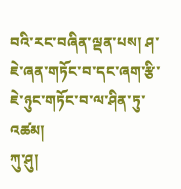བའི་རང་བཞིན་ལྡན་པས། ཤ་ཇེ་ཞན་གཏོང་བ་དང་ཞག་རྩི་ཇེ་ཉུང་གཏོང་བ་ལ་ཤིན་ཏུ་འཚམ།
ཀུ་ཤུ།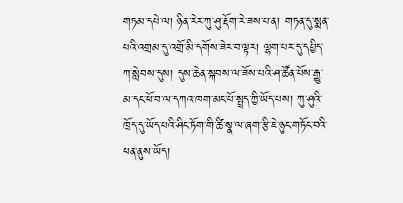གཏམ་དཔེ་ལ། ཉིན་རེར་ཀུ་ཤུ་རྡོག་རེ་ཟས་པ་ན། གཏན་དུ་སྨན་པའི་འགྲམ་དུ་འགྲོ་མི་དགོས་ཟེར་བ་ལྟར། ལྷག་པར་དུ་དཔྱིད་ཀ་སླེབས་དུས། དུས་ཆེན་སྐབས་ལ་ཟོས་པའི་ཤ་ཚོན་པོས་རྒྱུ་མ་དང་ཕོ་བ་ལ་དཀའ་ཁག་མང་པོ་སྤྲད་ཀྱི་ཡོད་པས། ཀུ་ཤུའི་ཁྲོད་དུ་ཡོད་པའི་ཤིང་ཏོག་གི་ཚི་སྣ་ལ་ཞག་རྩི་ཇེ་ཉུང་གཏོང་བའི་ཕན་ནུས་ཡོད།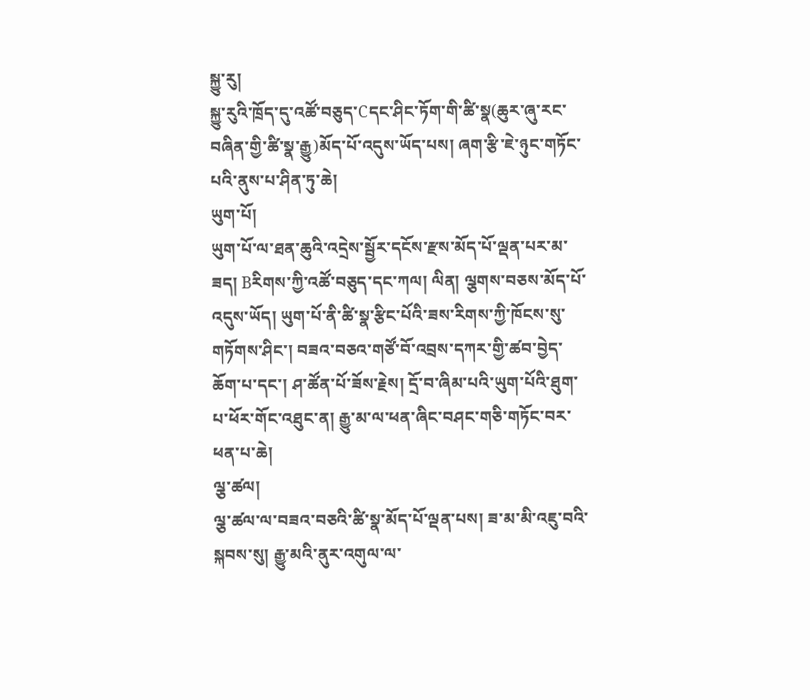སྐྱུ་རུ།
སྐྱུ་རུའི་ཁྲོད་དུ་འཚོ་བཅུད་Cདང་ཤིང་ཏོག་གི་ཚི་སྣ(ཆུར་ཞུ་རང་བཞིན་གྱི་ཚི་སྣ་རྒྱུ)མོད་པོ་འདུས་ཡོད་པས། ཞག་རྩི་ཇེ་ཉུང་གཏོང་པའི་ནུས་པ་ཤིན་ཏུ་ཆེ།
ཡུག་པོ།
ཡུག་པོ་ལ་ཐན་ཆུའི་འདྲེས་སྦྱོར་དངོས་རྫས་མོད་པོ་ལྡན་པར་མ་ཟད། Bརིགས་ཀྱི་འཚོ་བཅུད་དང་ཀལ། ལིན། ལྕགས་བཅས་མོད་པོ་འདུས་ཡོད། ཡུག་པོ་ནི་ཚི་སྣ་རྩིང་པོའི་ཟས་རིགས་ཀྱི་ཁོངས་སུ་གཏོགས་ཤིང་། བཟའ་བཅའ་གཙོ་བོ་འབྲས་དཀར་གྱི་ཚབ་བྱེད་ཆོག་པ་དང་། ཤ་ཚོན་པོ་ཟོས་རྗེས། དྲོ་བ་ཞིམ་པའི་ཡུག་པོའི་ཐུག་པ་ཕོར་གོང་འཐུང་ན། རྒྱུ་མ་ལ་ཕན་ཞིང་བཤང་གཅི་གཏོང་བར་ཕན་པ་ཆེ།
ལྕ་ཚལ།
ལྕ་ཚལ་ལ་བཟའ་བཅའི་ཚི་སྣ་མོད་པོ་ལྡན་པས། ཟ་མ་མི་འཇུ་བའི་སྐབས་སུ། རྒྱུ་མའི་ནུར་འགུལ་ལ་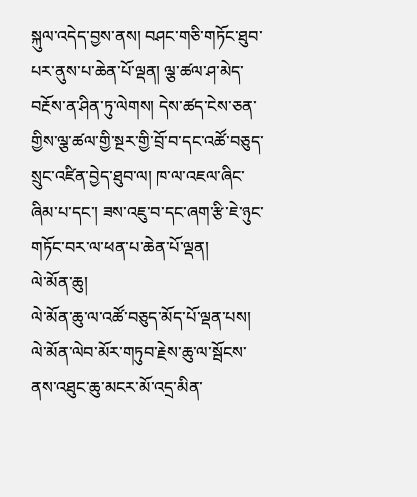སྐུལ་འདེད་བྱས་ནས། བཤང་གཅི་གཏོང་ཐུབ་པར་ནུས་པ་ཆེན་པོ་ལྡན། ལྕ་ཚལ་ཤ་མེད་བརྔོས་ན་ཤིན་ཏུ་ལེགས། དེས་ཚད་ངེས་ཅན་གྱིས་ལྕ་ཚལ་གྱི་སྔར་གྱི་བྲོ་བ་དང་འཚོ་བཅུད་སྲུང་འཛིན་བྱེད་ཐུབ་ལ། ཁ་ལ་འཇལ་ཞིང་ཞིམ་པ་དང་། ཟས་འཇུ་བ་དང་ཞག་རྩི་ཇེ་ཉུང་གཏོང་བར་ལ་ཕན་པ་ཆེན་པོ་ལྡན།
ལེ་མོན་ཆུ།
ལེ་མོན་ཆུ་ལ་འཚོ་བཅུད་མོད་པོ་ལྡན་པས། ལེ་མོན་ལེབ་མོར་གཏུབ་རྗེས་ཆུ་ལ་སྦོངས་ནས་འཐུང་ཆུ་མངར་མོ་འདྲ་མིན་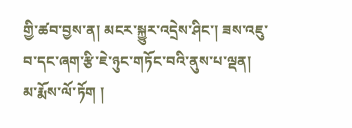གྱི་ཚབ་བྱས་ན། མངར་སྐྱུར་འདྲེས་ཤིང་། ཟས་འཇུ་བ་དང་ཞག་རྩི་ཇེ་ཉུང་གཏོང་བའི་ནུས་པ་ལྡན།
མ་རྨོས་ལོ་ཏོག །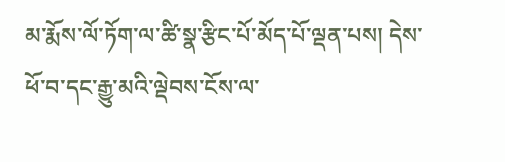མ་རྨོས་ལོ་ཏོག་ལ་ཚི་སྣ་རྩིང་པོ་མོད་པོ་ལྡན་པས། དེས་ཕོ་བ་དང་རྒྱུ་མའི་ལྡེབས་ངོས་ལ་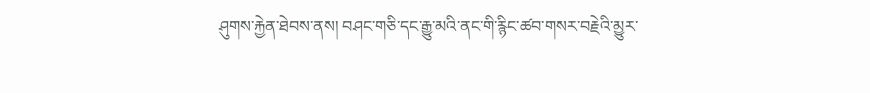ཤུགས་རྐྱེན་ཐེབས་ནས། བཤང་གཅི་དང་རྒྱུ་མའི་ནང་གི་རྙིང་ཚབ་གསར་བརྗེའི་མྱུར་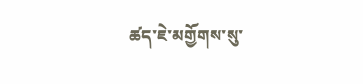ཚད་ཇེ་མགྱོགས་སུ་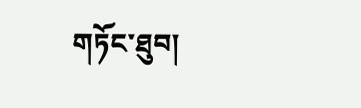གཏོང་ཐུབ།